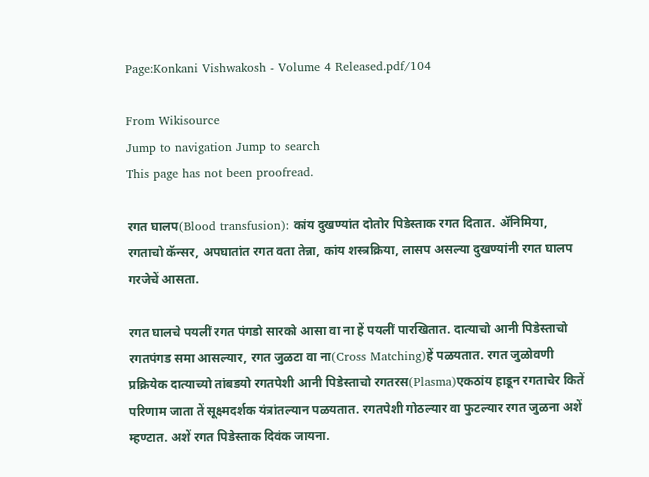Page:Konkani Vishwakosh - Volume 4 Released.pdf/104

From Wikisource
Jump to navigation Jump to search
This page has not been proofread.

रगत घालप(Blood transfusion): कांय दुखण्यांत दोतोर पिडेस्ताक रगत दितात. ॲनिमिया, रगताचो कॅन्सर, अपघातांत रगत वता तेन्ना, कांय शस्त्रक्रिया, लासप असल्या दुखण्यांनी रगत घालप गरजेचें आसता.

रगत घालचे पयलीं रगत पंगडो सारको आसा वा ना हें पयलीं पारखितात. दात्याचो आनी पिडेस्ताचो रगतपंगड समा आसल्यार, रगत जुळटा वा ना(Cross Matching)हें पळयतात. रगत जुळोवणी प्रक्रियेक दात्याच्यो तांबडयो रगतपेशी आनी पिडेस्ताचो रगतरस(Plasma)एकठांय हाडून रगताचेर कितें परिणाम जाता तें सूक्ष्मदर्शक यंत्रांतल्यान पळयतात. रगतपेशी गोठल्यार वा फुटल्यार रगत जुळना अशें म्हण्टात. अशें रगत पिडेस्ताक दिवंक जायना.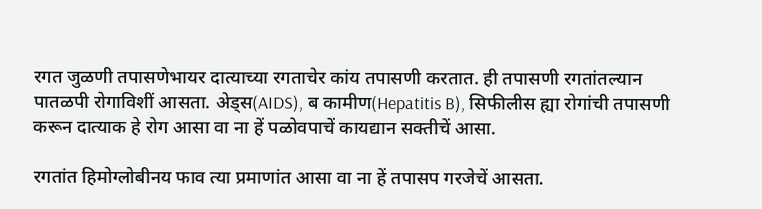रगत जुळणी तपासणेभायर दात्याच्या रगताचेर कांय तपासणी करतात. ही तपासणी रगतांतल्यान पातळपी रोगाविशीं आसता. अेड्स(AIDS), ब कामीण(Hepatitis B), सिफीलीस ह्या रोगांची तपासणी करून दात्याक हे रोग आसा वा ना हें पळोवपाचें कायद्यान सक्तीचें आसा.

रगतांत हिमोग्लोबीनय फाव त्या प्रमाणांत आसा वा ना हें तपासप गरजेचें आसता.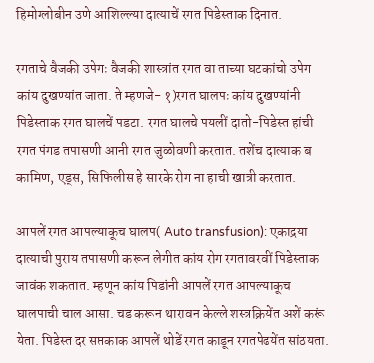हिमोग्लोबीन उणे आशिल्ल्या दात्याचें रगत पिडेस्ताक दिनात.

रगताचे वैजकी उपेगः वैजकी शास्त्रांत रगत वा ताच्या घटकांचो उपेग कांय दुखण्यांत जाता. ते म्हणजे- १)रगत घालपः कांय दुखण्यांनी पिडेस्ताक रगत घालचें पडटा. रगत घालचे पयलीं दातो-पिडेस्त हांची रगत पंगड तपासणी आनी रगत जुळोवणी करतात. तशेंच दात्याक ब कामिण, एड्स, सिफिलीस हे सारके रोग ना हाची खात्री करतात.

आपलें रगत आपल्याकूच घालप( Auto transfusion): एकाद्रया दात्याची पुराय तपासणी करून लेगीत कांय रोग रगतावरवीं पिडेस्ताक जावंक शकतात. म्हणून कांय पिडांनी आपलें रगत आपल्याकूच घालपाची चाल आसा. चड करून थारावन केल्ले शस्त्रक्रियेंत अशें करूं येता. पिडेस्त दर सप्तकाक आपलें थोडें रगत काडून रगतपेढयेंत सांठयता.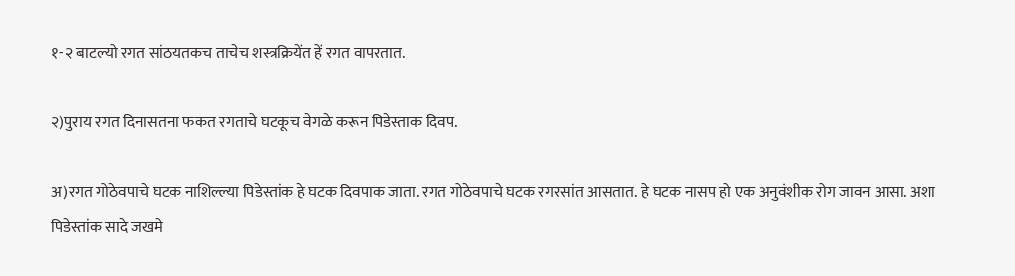१-२ बाटल्यो रगत सांठयतकच ताचेच शस्त्रक्रियेंत हें रगत वापरतात.

२)पुराय रगत दिनासतना फकत रगताचे घटकूच वेगळे करून पिडेस्ताक दिवप.

अ)रगत गोठेवपाचे घटक नाशिल्ल्या पिडेस्तांक हे घटक दिवपाक जाता. रगत गोठेवपाचे घटक रगरसांत आसतात. हे घटक नासप हो एक अनुवंशीक रोग जावन आसा. अशा पिडेस्तांक सादे जखमे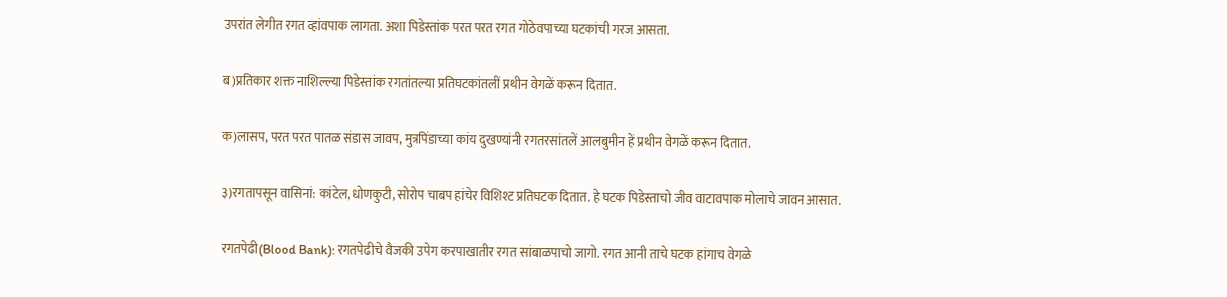उपरांत लेगीत रगत व्हांवपाक लागता. अशा पिडेस्तांक परत परत रगत गोठेवपाच्या घटकांची गरज आसता.

ब)प्रतिकार शक्त नाशिल्ल्या पिडेस्तांक रगतांतल्या प्रतिघटकांतलीं प्रथीन वेगळें करून दितात.

क)लासप, परत परत पातळ संडास जावप, मुत्रपिंडाच्या कांय दुखण्यांनी रगतरसांतलें आलबुमीन हें प्रथीन वेगळें करून दितात.

३)रगतापसून वासिनां: कांटेल, धोणकुटी, सोरोप चाबप हांचेर विशिश्ट प्रतिघटक दितात. हे घटक पिडेस्ताचो जीव वाटावपाक मोलाचे जावन आसात.

रगतपेढी(Blood Bank): रगतपेढीचे वैजकी उपेग करपाखातीर रगत सांबाळपाचो जागो. रगत आनी ताचे घटक हांगाच वेगळे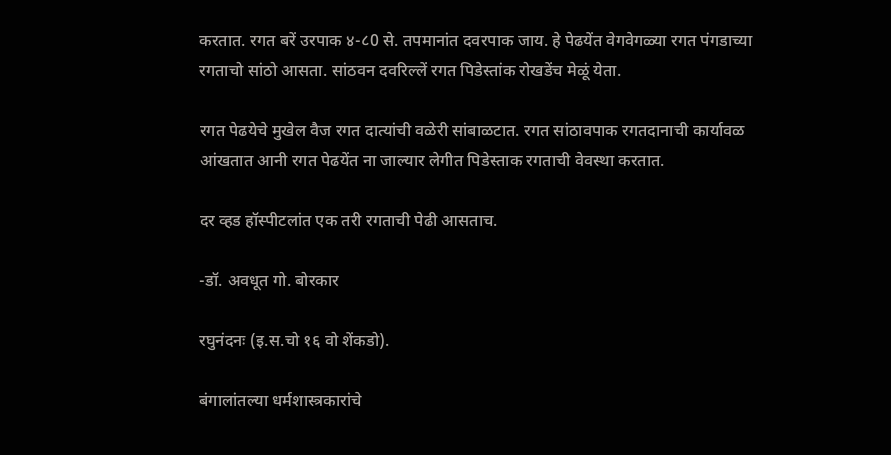करतात. रगत बरें उरपाक ४-८0 से. तपमानांत दवरपाक जाय. हे पेढयेंत वेगवेगळ्या रगत पंगडाच्या रगताचो सांठो आसता. सांठवन दवरिल्लें रगत पिडेस्तांक रोखडेंच मेळूं येता.

रगत पेढयेचे मुखेल वैज रगत दात्यांची वळेरी सांबाळटात. रगत सांठावपाक रगतदानाची कार्यावळ आंखतात आनी रगत पेढयेंत ना जाल्यार लेगीत पिडेस्ताक रगताची वेवस्था करतात.

दर व्हड हॉस्पीटलांत एक तरी रगताची पेढी आसताच.

-डॉ. अवधूत गो. बोरकार

रघुनंदनः (इ.स.चो १६ वो शेंकडो).

बंगालांतल्या धर्मशास्त्रकारांचे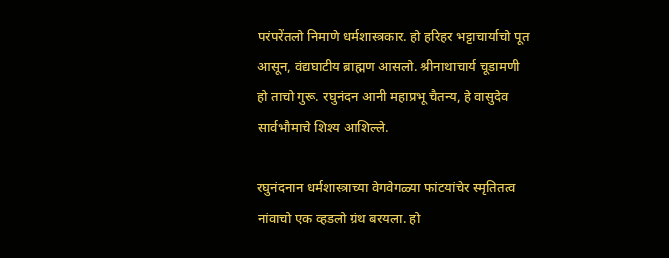परंपरेंतलो निमाणे धर्मशास्त्रकार. हो हरिहर भट्टाचार्याचो पूत आसून, वंद्यघाटीय ब्राह्मण आसलो. श्रीनाथाचार्य चूडामणी हो ताचो गुरू. रघुनंदन आनी महाप्रभू चैतन्य, हे वासुदेव सार्वभौमाचे शिश्य आशिल्ले.

रघुनंदनान धर्मशास्त्राच्या वेगवेगळ्या फांटयांचेर स्मृतितत्व नांवाचो एक व्हडलो ग्रंथ बरयला. हो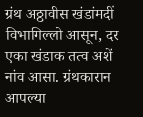ग्रंथ अठ्ठावीस खंडांमदीं विभागिल्लो आसून, दर एका खंडाक तत्व अशें नांव आसा. ग्रंथकारान आपल्या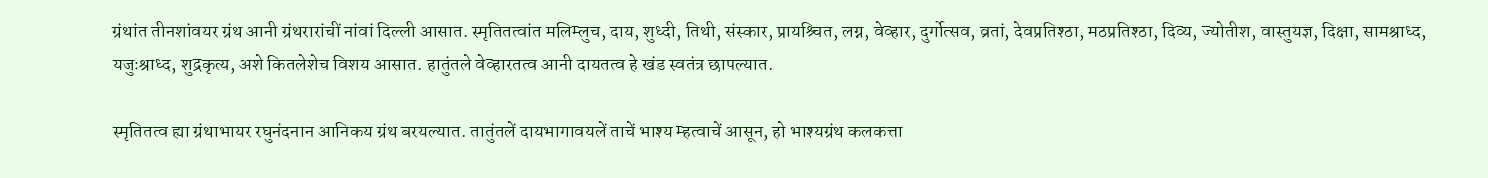ग्रंथांत तीनशांवयर ग्रंथ आनी ग्रंथरारांचीं नांवां दिल्ली आसात. स्मृतितत्वांत मलिम्लुच, दाय, शुध्दी, तिथी, संस्कार, प्रायश्र्चित, लग्न, वेव्हार, दुर्गोत्सव, व्रतां, देवप्रतिश्ठा, मठप्रतिश्ठा, दिव्य, ज्योतीश, वास्तुयज्ञ, दिक्षा, सामश्राध्द, यजुःश्राध्द, शुद्रकृत्य, अशे कितलेशेच विशय आसात. हातुंतले वेव्हारतत्व आनी दायतत्व हे खंड स्वतंत्र छापल्यात.

स्मृतितत्व ह्या ग्रंथाभायर रघुनंदनान आनिकय ग्रंथ बरयल्यात. तातुंतलें दायभागावयलें ताचें भाश्य म्हत्वाचें आसून, हो भाश्यग्रंथ कलकत्ता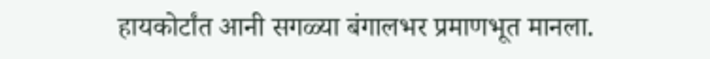हायकोर्टांत आनी सगळ्या बंगालभर प्रमाणभूत मानला.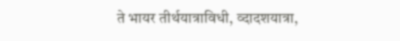ते भायर तीर्थयात्राविधी, व्दादशयात्रा,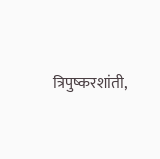त्रिपुष्करशांती,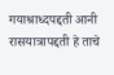गयाश्राध्दपद्दती आनी रासयात्रापद्दती हे ताचे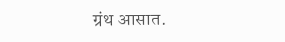ग्रंथ आसात.